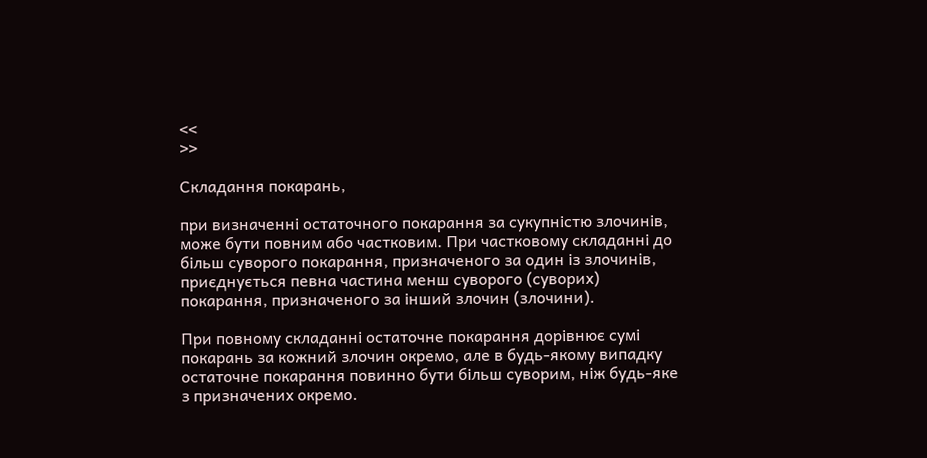<<
>>

Складання покарань,

при визначенні остаточного покарання за сукупністю злочинів, може бути повним або частковим. При частковому складанні до більш суворого покарання, призначеного за один із злочинів, приєднується певна частина менш суворого (суворих) покарання, призначеного за інший злочин (злочини).

При повному складанні остаточне покарання дорівнює сумі покарань за кожний злочин окремо, але в будь-якому випадку остаточне покарання повинно бути більш суворим, ніж будь-яке з призначених окремо.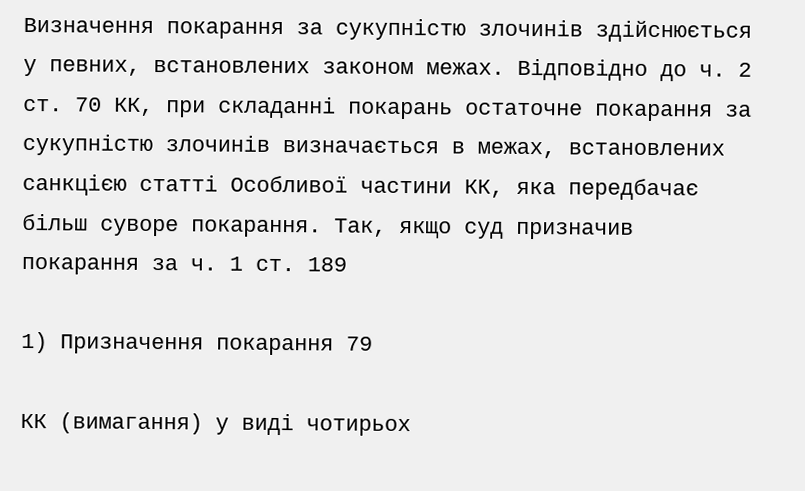Визначення покарання за сукупністю злочинів здійснюється у певних, встановлених законом межах. Відповідно до ч. 2 ст. 70 КК, при складанні покарань остаточне покарання за сукупністю злочинів визначається в межах, встановлених санкцією статті Особливої частини КК, яка передбачає більш суворе покарання. Так, якщо суд призначив покарання за ч. 1 ст. 189

1) Призначення покарання 79

КК (вимагання) у виді чотирьох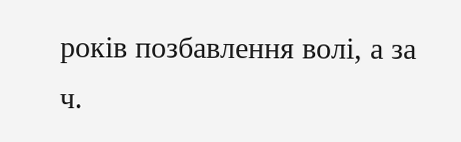років позбавлення волі, а за ч.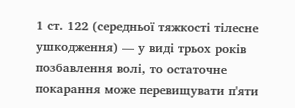1 ст. 122 (середньої тяжкості тілесне ушкодження) — у виді трьох років позбавлення волі, то остаточне покарання може перевищувати п'яти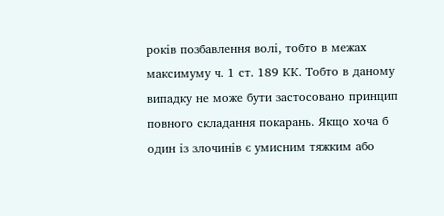років позбавлення волі, тобто в межах максимуму ч. 1 ст. 189 КК. Тобто в даному випадку не може бути застосовано принцип повного складання покарань. Якщо хоча б один із злочинів є умисним тяжким або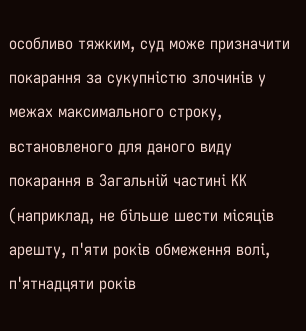особливо тяжким, суд може призначити покарання за сукупністю злочинів у межах максимального строку, встановленого для даного виду покарання в Загальній частині КК (наприклад, не більше шести місяців арешту, п'яти років обмеження волі, п'ятнадцяти років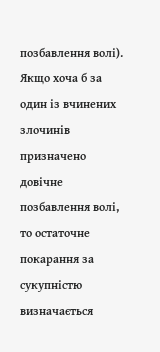позбавлення волі). Якщо хоча б за один із вчинених злочинів призначено довічне позбавлення волі, то остаточне покарання за сукупністю визначається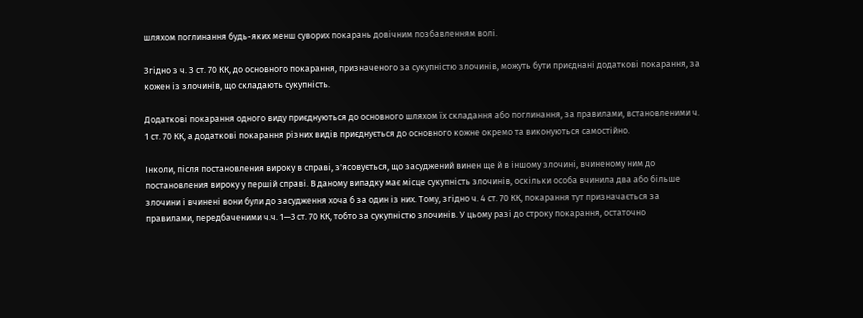шляхом поглинання будь-яких менш суворих покарань довічним позбавленням волі.

Згідно з ч. З ст. 70 КК, до основного покарання, призначеного за сукупністю злочинів, можуть бути приєднані додаткові покарання, за кожен із злочинів, що складають сукупність.

Додаткові покарання одного виду приєднуються до основного шляхом їх складання або поглинання, за правилами, встановленими ч. 1 ст. 70 КК, а додаткові покарання різних видів приєднується до основного кожне окремо та виконуються самостійно.

Інколи, після постановления вироку в справі, з'ясовується, що засуджений винен ще й в іншому злочині, вчиненому ним до постановления вироку у першій справі. В даному випадку має місце сукупність злочинів, оскільки особа вчинила два або більше злочини і вчинені вони були до засудження хоча б за один із них. Тому, згідно ч. 4 ст. 70 КК, покарання тут призначається за правилами, передбаченими ч.ч. 1—3 ст. 70 КК, тобто за сукупністю злочинів. У цьому разі до строку покарання, остаточно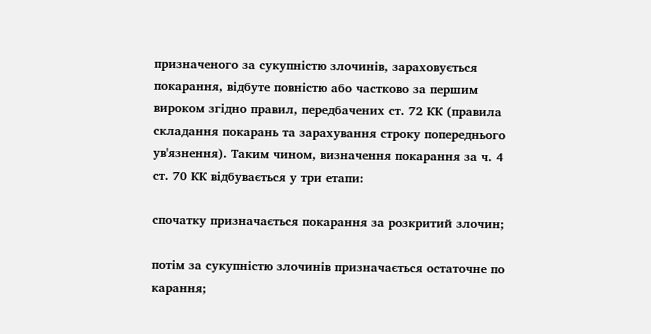призначеного за сукупністю злочинів, зараховується покарання, відбуте повністю або частково за першим вироком згідно правил, передбачених ст. 72 КК (правила складання покарань та зарахування строку попереднього ув'язнення). Таким чином, визначення покарання за ч. 4 ст. 70 КК відбувається у три етапи:

спочатку призначається покарання за розкритий злочин;

потім за сукупністю злочинів призначається остаточне по карання;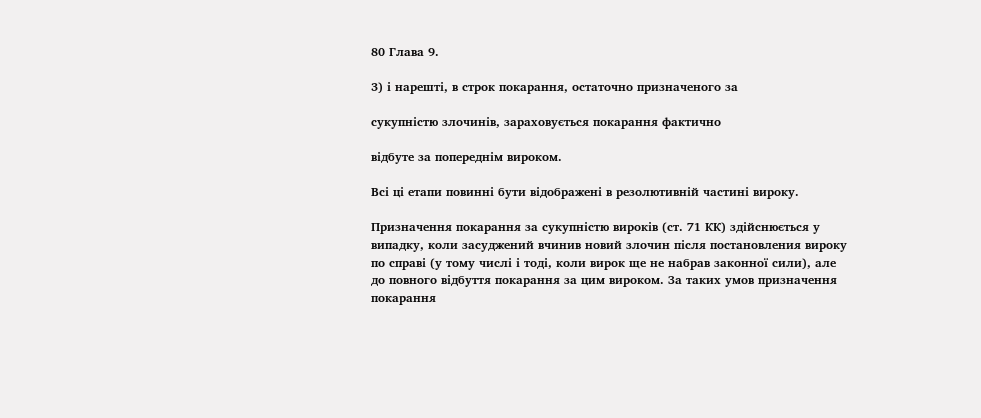80 Глава 9.

3) і нарешті, в строк покарання, остаточно призначеного за

сукупністю злочинів, зараховується покарання фактично

відбуте за попереднім вироком.

Всі ці етапи повинні бути відображені в резолютивній частині вироку.

Призначення покарання за сукупністю вироків (ст. 71 КК) здійснюється у випадку, коли засуджений вчинив новий злочин після постановления вироку по справі (у тому числі і тоді, коли вирок ще не набрав законної сили), але до повного відбуття покарання за цим вироком. За таких умов призначення покарання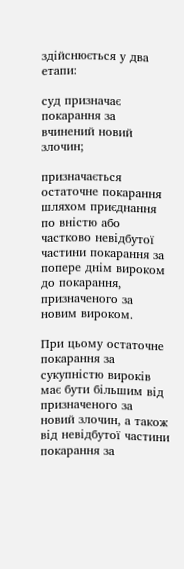здійснюється у два етапи:

суд призначає покарання за вчинений новий злочин;

призначається остаточне покарання шляхом приєднання по вністю або частково невідбутої частини покарання за попере днім вироком до покарання, призначеного за новим вироком.

При цьому остаточне покарання за сукупністю вироків має бути більшим від призначеного за новий злочин, а також від невідбутої частини покарання за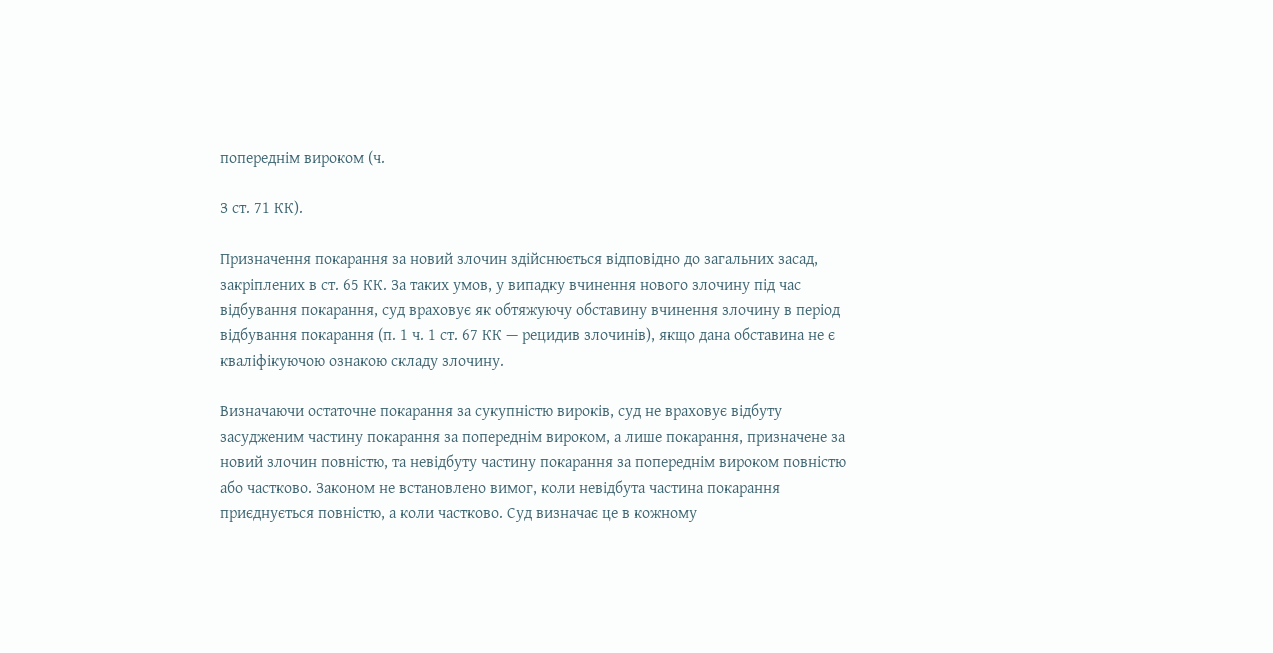попереднім вироком (ч.

З ст. 71 КК).

Призначення покарання за новий злочин здійснюється відповідно до загальних засад, закріплених в ст. 65 КК. За таких умов, у випадку вчинення нового злочину під час відбування покарання, суд враховує як обтяжуючу обставину вчинення злочину в період відбування покарання (п. 1 ч. 1 ст. 67 КК — рецидив злочинів), якщо дана обставина не є кваліфікуючою ознакою складу злочину.

Визначаючи остаточне покарання за сукупністю вироків, суд не враховує відбуту засудженим частину покарання за попереднім вироком, а лише покарання, призначене за новий злочин повністю, та невідбуту частину покарання за попереднім вироком повністю або частково. Законом не встановлено вимог, коли невідбута частина покарання приєднується повністю, а коли частково. Суд визначає це в кожному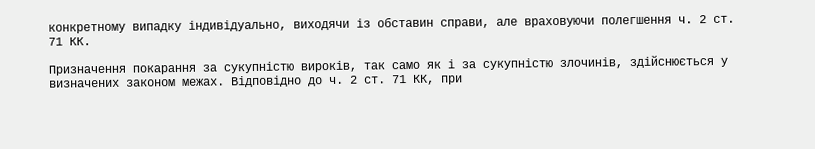конкретному випадку індивідуально, виходячи із обставин справи, але враховуючи полегшення ч. 2 ст. 71 КК.

Призначення покарання за сукупністю вироків, так само як і за сукупністю злочинів, здійснюється у визначених законом межах. Відповідно до ч. 2 ст. 71 КК, при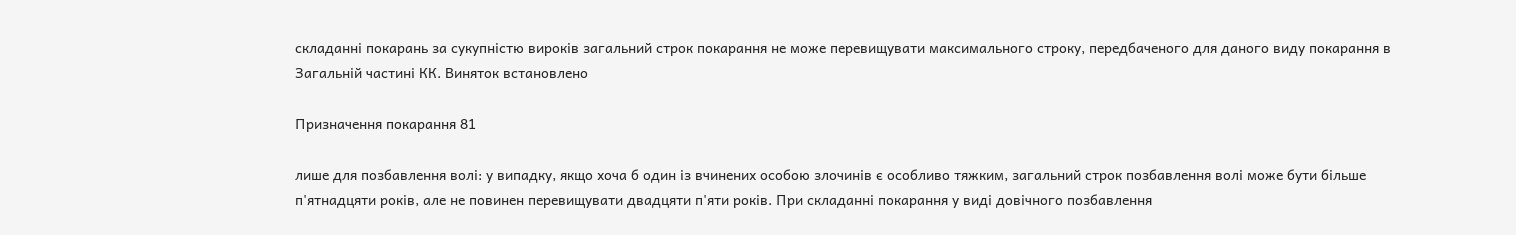складанні покарань за сукупністю вироків загальний строк покарання не може перевищувати максимального строку, передбаченого для даного виду покарання в Загальній частині КК. Виняток встановлено

Призначення покарання 81

лише для позбавлення волі: у випадку, якщо хоча б один із вчинених особою злочинів є особливо тяжким, загальний строк позбавлення волі може бути більше п'ятнадцяти років, але не повинен перевищувати двадцяти п'яти років. При складанні покарання у виді довічного позбавлення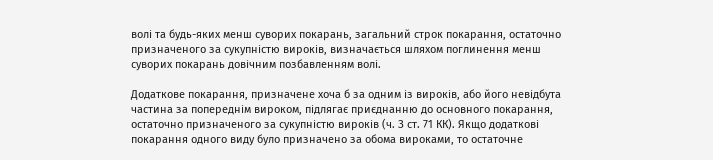волі та будь-яких менш суворих покарань, загальний строк покарання, остаточно призначеного за сукупністю вироків, визначається шляхом поглинення менш суворих покарань довічним позбавленням волі.

Додаткове покарання, призначене хоча б за одним із вироків, або його невідбута частина за попереднім вироком, підлягає приєднанню до основного покарання, остаточно призначеного за сукупністю вироків (ч. З ст. 71 КК). Якщо додаткові покарання одного виду було призначено за обома вироками, то остаточне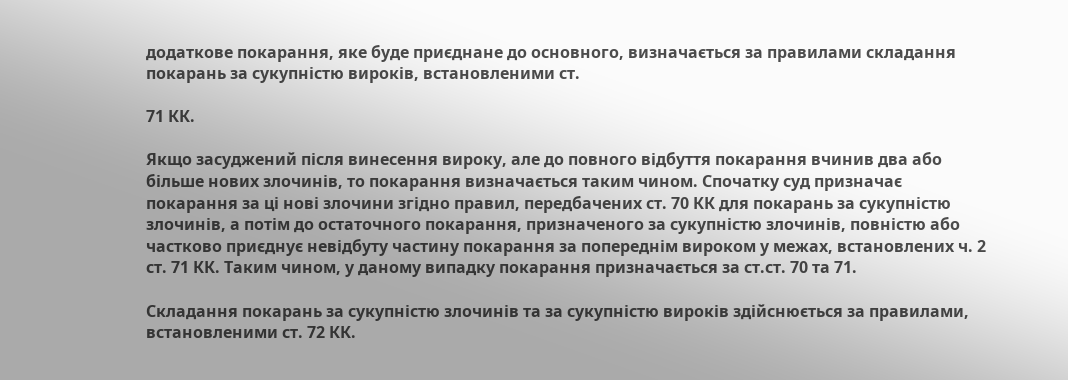додаткове покарання, яке буде приєднане до основного, визначається за правилами складання покарань за сукупністю вироків, встановленими ст.

71 КК.

Якщо засуджений після винесення вироку, але до повного відбуття покарання вчинив два або більше нових злочинів, то покарання визначається таким чином. Спочатку суд призначає покарання за ці нові злочини згідно правил, передбачених ст. 70 КК для покарань за сукупністю злочинів, а потім до остаточного покарання, призначеного за сукупністю злочинів, повністю або частково приєднує невідбуту частину покарання за попереднім вироком у межах, встановлених ч. 2 ст. 71 КК. Таким чином, у даному випадку покарання призначається за ст.ст. 70 та 71.

Складання покарань за сукупністю злочинів та за сукупністю вироків здійснюється за правилами, встановленими ст. 72 КК.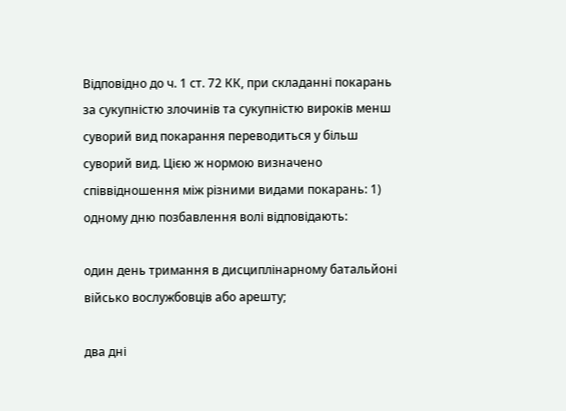Відповідно до ч. 1 ст. 72 КК, при складанні покарань за сукупністю злочинів та сукупністю вироків менш суворий вид покарання переводиться у більш суворий вид. Цією ж нормою визначено співвідношення між різними видами покарань: 1) одному дню позбавлення волі відповідають:

один день тримання в дисциплінарному батальйоні військо вослужбовців або арешту;

два дні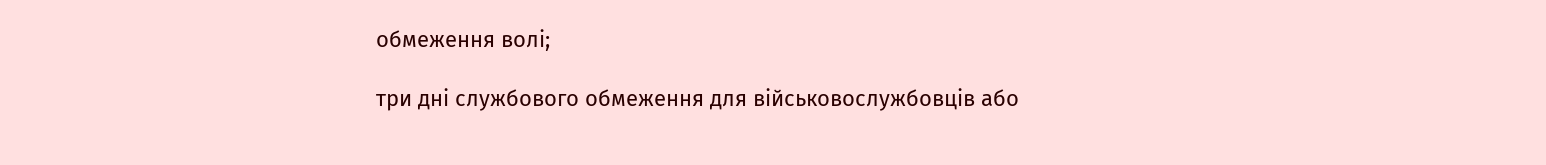обмеження волі;

три дні службового обмеження для військовослужбовців або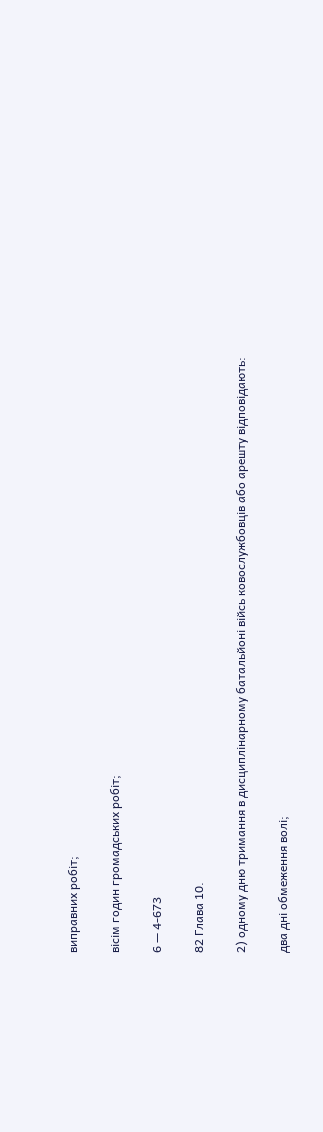виправних робіт;

вісім годин громадських робіт;

6 — 4-673

82 Глава 10.

2) одному дню тримання в дисциплінарному батальйоні війсь ковослужбовців або арешту відповідають:

два дні обмеження волі;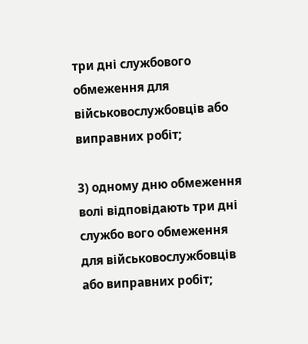три дні службового обмеження для військовослужбовців або виправних робіт;

3) одному дню обмеження волі відповідають три дні службо вого обмеження для військовослужбовців або виправних робіт;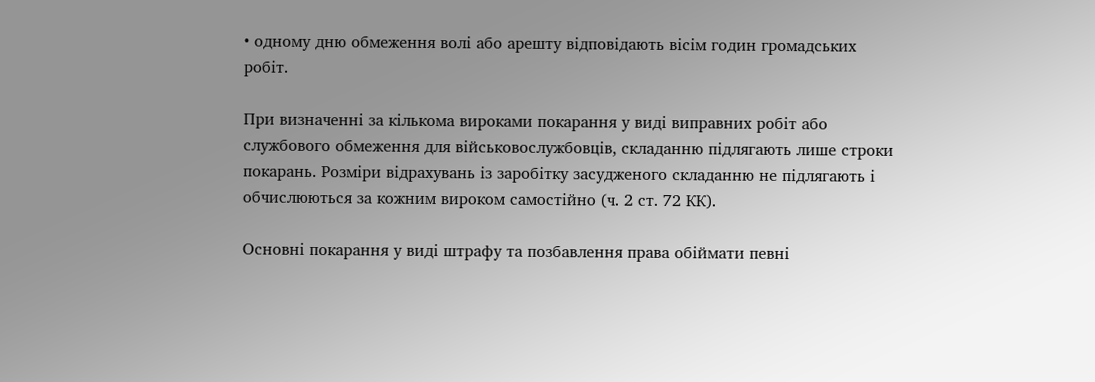• одному дню обмеження волі або арешту відповідають вісім годин громадських робіт.

При визначенні за кількома вироками покарання у виді виправних робіт або службового обмеження для військовослужбовців, складанню підлягають лише строки покарань. Розміри відрахувань із заробітку засудженого складанню не підлягають і обчислюються за кожним вироком самостійно (ч. 2 ст. 72 КК).

Основні покарання у виді штрафу та позбавлення права обіймати певні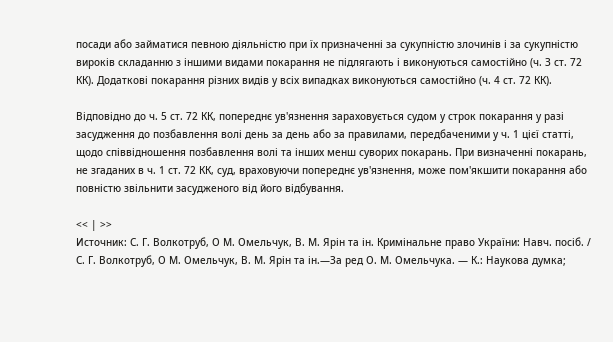посади або займатися певною діяльністю при їх призначенні за сукупністю злочинів і за сукупністю вироків складанню з іншими видами покарання не підлягають і виконуються самостійно (ч. З ст. 72 КК). Додаткові покарання різних видів у всіх випадках виконуються самостійно (ч. 4 ст. 72 КК).

Відповідно до ч. 5 ст. 72 КК, попереднє ув'язнення зараховується судом у строк покарання у разі засудження до позбавлення волі день за день або за правилами, передбаченими у ч. 1 цієї статті, щодо співвідношення позбавлення волі та інших менш суворих покарань. При визначенні покарань, не згаданих в ч. 1 ст. 72 КК, суд, враховуючи попереднє ув'язнення, може пом'якшити покарання або повністю звільнити засудженого від його відбування.

<< | >>
Источник: С. Г. Волкотруб, О М. Омельчук, В. М. Ярін та ін. Кримінальне право України: Навч. посіб. / С. Г. Волкотруб, О М. Омельчук, В. М. Ярін та ін.—За ред О. М. Омельчука. — К.: Наукова думка;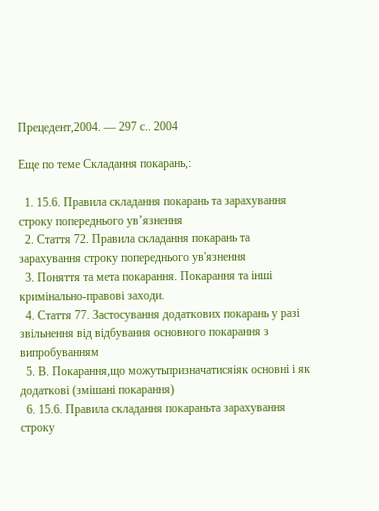Прецедент,2004. — 297 с.. 2004

Еще по теме Складання покарань,:

  1. 15.6. Правила складання покарань та зарахування строку попереднього ув’язнення
  2. Стаття 72. Правила складання покарань та зарахування строку попереднього ув'язнення
  3. Поняття та мета покарання. Покарання та інші кримінально-правові заходи.
  4. Стаття 77. Застосування додаткових покарань у разі звільнення від відбування основного покарання з випробуванням
  5. В. Покарання,що можутьпризначатисяіяк основні і як додаткові (змішані покарання)
  6. 15.6. Правила складання покараньта зарахування строку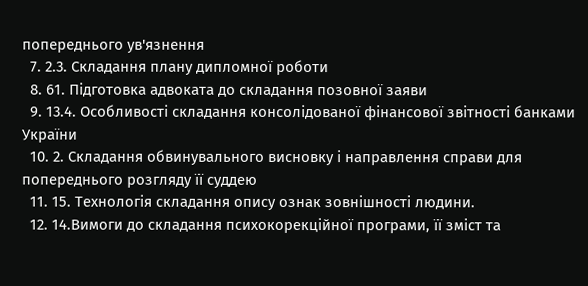попереднього ув'язнення
  7. 2.3. Складання плану дипломної роботи
  8. 61. Підготовка адвоката до складання позовної заяви
  9. 13.4. Особливості складання консолідованої фінансової звітності банками України
  10. 2. Складання обвинувального висновку і направлення справи для попереднього розгляду її суддею
  11. 15. Технологія складання опису ознак зовнішності людини.
  12. 14.Вимоги до складання психокорекційної програми, її зміст та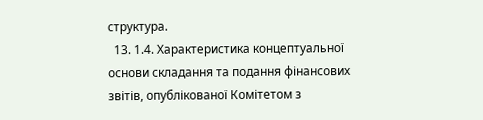структура.
  13. 1.4. Характеристика концептуальної основи складання та подання фінансових звітів, опублікованої Комітетом з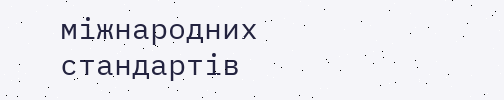міжнародних стандартів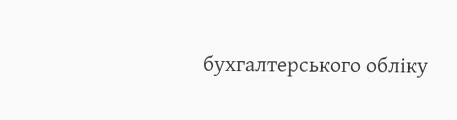бухгалтерського обліку